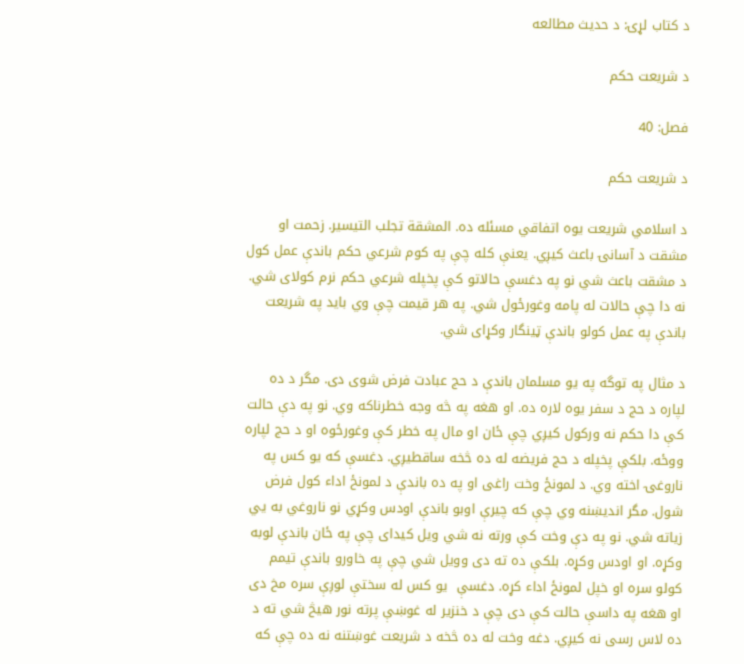د کتاب لړۍ: د حديث مطالعه

د شريعت حکم

فصل: 40

د شريعت حکم

د اسلامي شريعت يوه اتفاقي مسئله ده. المشقة تجلب التيسير. زحمت او مشقت د آسانۍ باعث کيږي. يعنې کله چې په کوم شرعي حکم باندې عمل کول د مشقت باعث شي نو په دغسې حالاتو کې پخپله شرعي حکم نرم کولاى شي. نه دا چې حالات له پامه وغورځول شي. په هر قيمت چې وي بايد په شريعت باندې په عمل کولو باندې ټينگار وکړاى شي.

د مثال په توگه په يو مسلمان باندې د حج عبادت فرض شوى دى. مگر د ده لپاره د حج د سفر يوه لاره ده. او هغه په څه وجه خطرناکه وي. نو په دې حالت کې دا حکم نه ورکول کيږي چې ځان او مال په خطر کې وغورځوه او د حج لپاره ووځه. بلکې پخپله د حج فريضه له ده څخه ساقطيږي. دغسې که يو کس په ناروغۍ اخته وي. د لمونځ وخت راغى او په ده باندې د لمونځ اداء کول فرض شول. مگر انديښنه وي چې که چيرې اوبو باندې اودس وکړي نو ناروغي به يي زياته شي. نو په دې وخت کې ورته نه شي ويل کيداى چې په ځان باندې لوبه وکړه. او اودس وکړه. بلکې ده ته دى وويل شي چې په خاورو باندې تيمم کولو سره او خپل لمونځ اداء کړه. دغسې  يو کس له سختې لوږې سره مخ دى او هغه په داسې حالت کې دى چې د خنزير له غوښې پرته نور هيڅ شي ته د ده لاس رسى نه کيږي. دغه وخت له ده څخه د شريعت غوښتنه نه ده چې که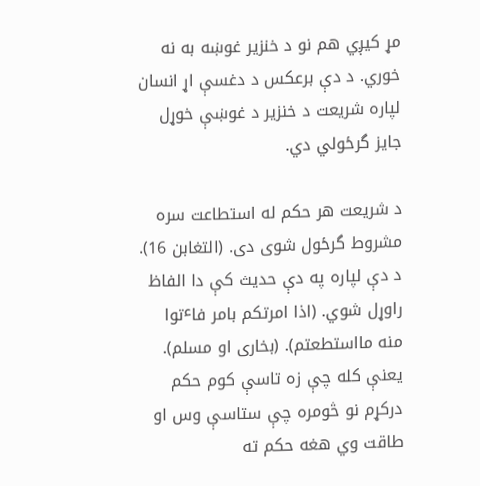مړ کيږي هم نو د خنزير غوښه به نه خوري. د دې برعکس د دغسې اړ انسان لپاره شريعت د خنزير د غوښې خوړل جايز گرځولي دي.

د شريعت هر حکم له استطاعت سره مشروط گرځول شوى دى. (التغابن 16).  د دې لپاره په دې حديث کې دا الفاظ راوړل شوي. (اذا امرتکم بامر فاٴتوا منه مااستطعتم). (بخارى او مسلم). يعنې کله چې زه تاسې کوم حکم درکړم نو څومره چې ستاسې وس او طاقت وي هغه حکم ته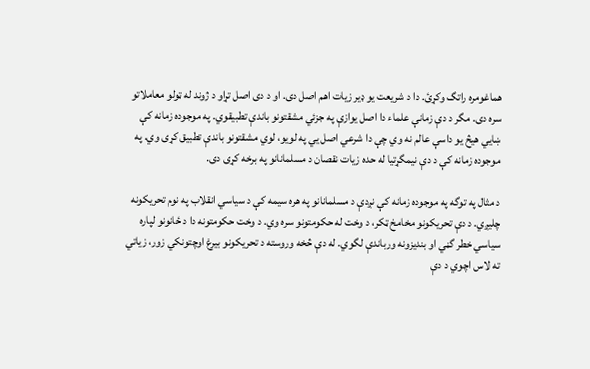هماغومره راتگ وکړئ. دا د شريعت يو ډير زيات اهم اصل دى. او د دى اصل تړاو د ژوند له ټولو معاملاتو سره دى. مگر د دې زمانې علماء دا اصل يوازې په جزئي مشقتونو باندې تطبيقوي. په موجوده زمانه کې ښايي هيڅ يو داسې عالم نه وي چې دا شرعي اصل يي په لويو، لوي مشقتونو باندې تطبيق کړى وي. په موجوده زمانه کې د دې نيمگړتيا له حده زيات نقصان د مسلمانانو په برخه کړى دى.

د مثال په توگه په موجوده زمانه کې نږدې د مسلمانانو په هره سيمه کې د سياسي انقلاب په نوم تحريکونه چليږي. د دې تحريکونو مخامخ ټکر، د وخت له حکومتونو سره وي. د وخت حکومتونه دا د ځانونو لپاره سياسي خطر گڼي او بنديزونه ورباندې لگوي. له دې څخه وروسته د تحريکونو بيرغ اوچتونکي زور، زياتي ته لاس اچوي د دې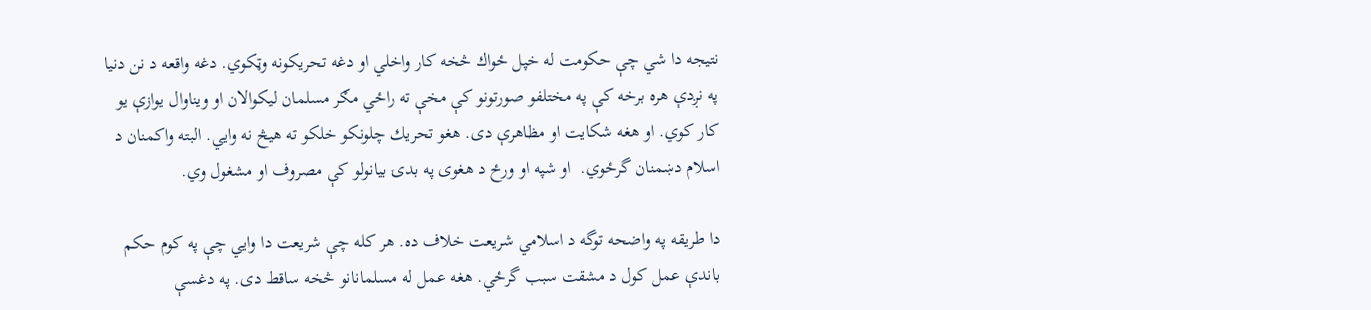نتيجه دا شي چې حکومت له خپل ځواك څخه کار واخلي او دغه تحريکونه وټکوي. دغه واقعه د نن دنيا په نږدې هره برخه کې په مختلفو صورتونو کې مخې ته راځي مګر مسلمان ليکوالان او ويناوال يوازې يو کار کوي. او هغه شکايت او مظاهرې دى. هغو تحريك چلونکو خلکو ته هيڅ نه وايي. البته واکمنان د اسلام دښمنان گرځوي.  او شپه او ورځ د هغوى په بدۍ بيانولو کې مصروف او مشغول وي.

دا طريقه په واضحه توگه د اسلامي شريعت خلاف ده. هر کله چې شريعت دا وايي چې په کوم حکم باندې عمل کول د مشقت سبب گرځي. هغه عمل له مسلمانانو څخه ساقط دى. په دغسې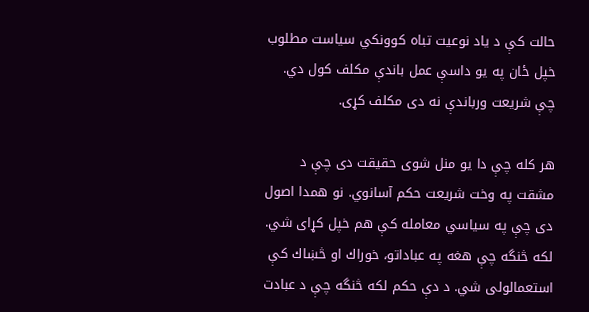حالت کې د ياد نوعيت تباه کوونکي سياست مطلوب خپل ځان په يو داسې عمل باندې مکلف کول دي. چې شريعت ورباندې نه دى مکلف کړى.

هر کله چې دا يو منل شوى حقيقت دى چې د مشقت په وخت شريعت حکم آسانوي. نو همدا اصول دى چې په سياسي معامله کې هم خپل کړاى شي. لکه څنگه چې هغه په عباداتو، خوراك او څښاك کې استعمالولى شي. د دې حکم لکه څنگه چې د عبادت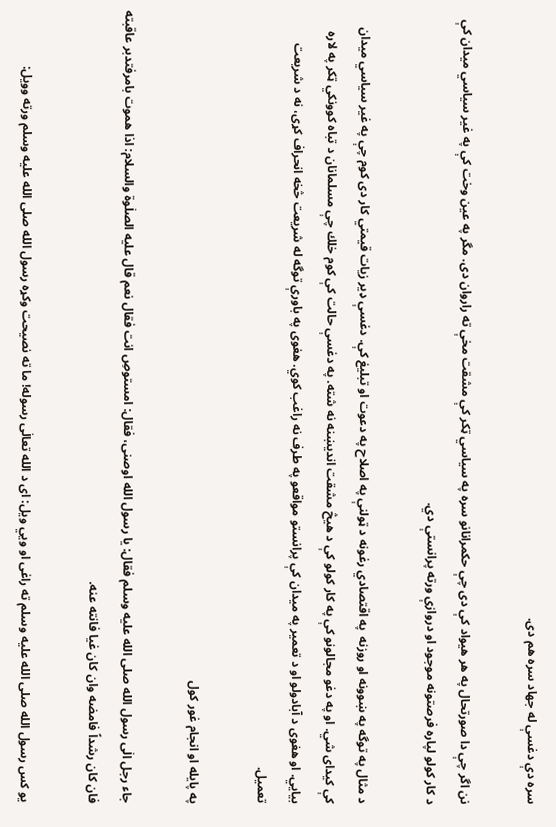سره دې دغسې له جهاد سره هم دى.

نن اگر چې دا صورتحال په هر هيواد کې دى چې حکمرانانو سره په سياسي ټکر کې مشقت مخې ته راروان دى. مگر په عين وخت کې په غير سياسي ميدان کې د کار کولو لپاره فرصتونه موجود او دروازې ورته پرانستې دي.

د مثال په توگه په ښوونه او روزنه  په اقتصادي رغونه د ټولنې په اصلاح په دعوت او تبليغ کې. دغسې ډير زيات قيمتي کار دى کوم چې په غير سياسي ميدان کې کيداى شي. او په دغو مجالونو کې په کار کولو کې د هيڅ مشقت انديښنه نه شته. په دغسې حالت کې کوم خلك چې مسلمانان د تباه کوونکي ټکر په لاره بيايي. او هغوى د آبادولو او د تعمير په ميدان کې پرانستو مواقعو په طرف نه راغب کوي. هغوى په باورې توگه له شريعت څخه انحراف کړى، نه د شريعت تعميل.

په پايله او انجام غور کول

جاء رجل الٰى رسول الله صلى الله عليه وسلم فقال: يا رسول الله اوصنى، فقال: امستوصِ انت فقال نعم قال عليه الصلٰوة والسلام: اذا هموت بامرفتدبر عاقبته فان کان رشداً فامضه وان کان غيا فانته عنه.

يو کس رسول الله صلى الله عليه وسلم ته راغى او ويي ويل: اى د الله تعالٰى رسوله! ما ته نصيحت وکړه رسول الله صلى الله عليه وسلم ورته وويل: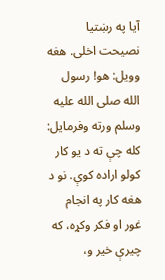آيا په رښتيا نصيحت اخلى. هغه وويل: هو! رسول الله صلى الله عليه وسلم ورته وفرمايل: کله چې ته د يو کار کولو اراده کوې. نو د هغه کار په انجام غور او فکر وکړه، که چيرې خير و،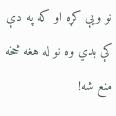نو ويې کړه او که په دې کې بدي وه نو له هغه څخه منع شه!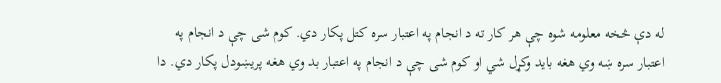له دې څخه معلومه شوه چې هر کار ته د انجام په اعتبار سره کتل پکار دي. کوم شى چې د انجام په اعتبار سره ښه وي هغه بايد وکړل شي او کوم شى چې د انجام په اعتبار بد وي هغه پريښودل پکار دي. دا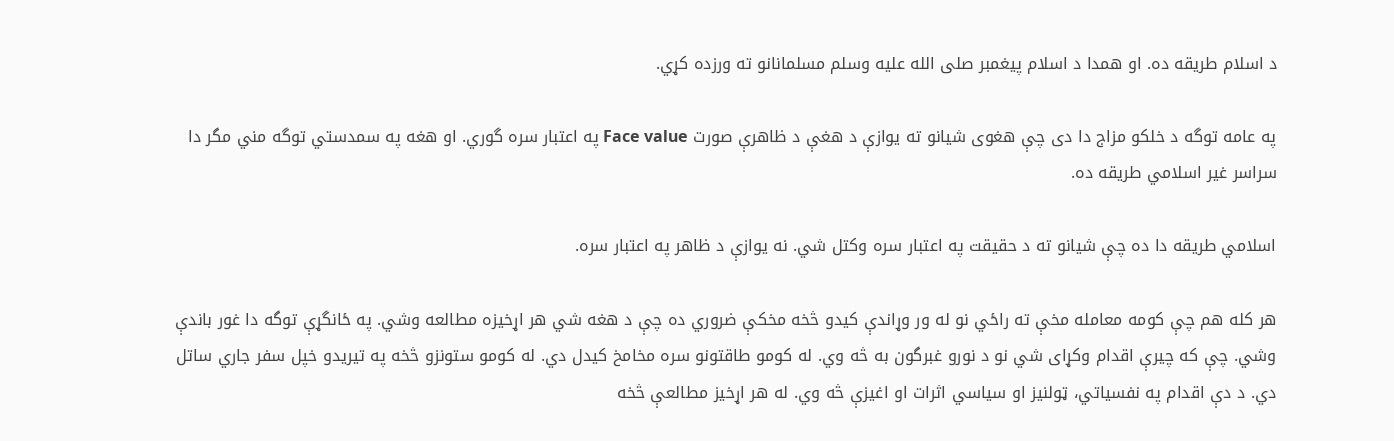د اسلام طريقه ده. او همدا د اسلام پيغمبر صلى الله عليه وسلم مسلمانانو ته ورزده کړي.

په عامه توگه د خلکو مزاج دا دى چې هغوى شيانو ته يوازې د هغې د ظاهرې صورت Face value په اعتبار سره گوري. او هغه په سمدستي توگه مني مگر دا سراسر غير اسلامي طريقه ده.

اسلامي طريقه دا ده چې شيانو ته د حقيقت په اعتبار سره وکتل شي. نه يوازې د ظاهر په اعتبار سره.

هر کله هم چې کومه معامله مخې ته راځي نو له ور وړاندې کيدو څخه مخکې ضروري ده چې د هغه شي هر اړخيزه مطالعه وشي. په ځانگړې توگه دا غور باندې وشي. چې که چيرې اقدام وکړاى شي نو د نورو غبرگون به څه وي. له کومو طاقتونو سره مخامخ کيدل دي. له کومو ستونزو څخه په تيريدو خپل سفر جاري ساتل دي. د دې اقدام په نفسياتي، ټولنيز او سياسي اثرات او اغيزې څه وي. له هر اړخيز مطالعې څخه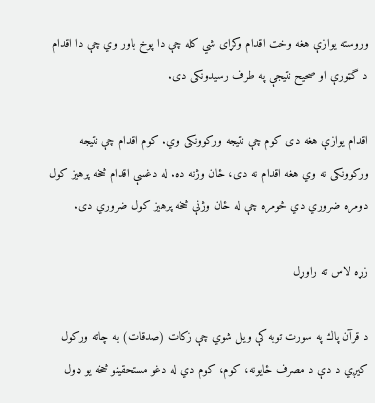وروسته يوازې هغه وخت اقدام وکړاى شي کله چې دا پوخ باور وي چې دا اقدام د گټورې او صحيح نتيجې په طرف رسيدونکى دى.

اقدام يوازې هغه دى کوم چې نتيجه ورکوونکى وي. کوم اقدام چې نتيجه ورکوونکى نه وي هغه اقدام نه دى، ځان وژنه ده. له دغسې اقدام څخه پرهيز کول دومره ضروري دي څومره چې له ځان وژنې څخه پرهيز کول ضروري دى.

زړه لاس ته راوړل

د قرآن پاك په سورت توبه کې ويل شوي چې زکات (صدقات) به چاته ورکول کيږي د دې د مصرف ځايونه، کوم، کوم دي له دغو مستحقينو څخه يو ډول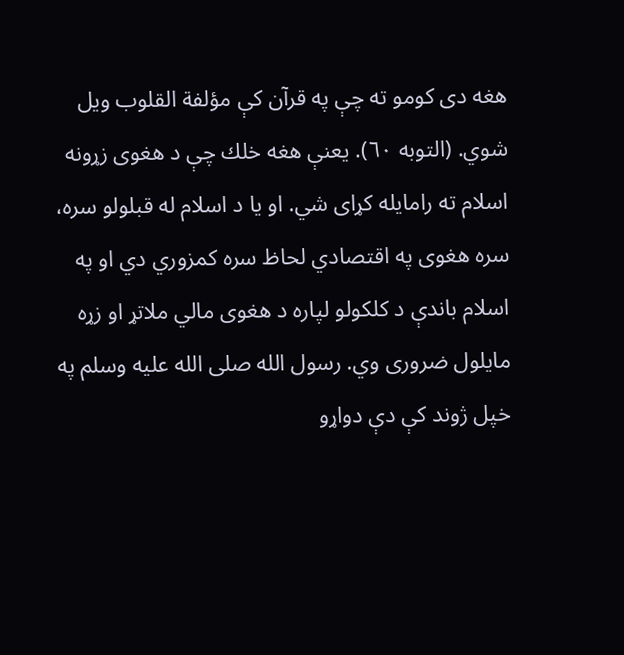هغه دى کومو ته چې په قرآن کې مؤلفة القلوب ويل شوي. (التوبه ٦٠). يعنې هغه خلك چې د هغوى زړونه اسلام ته رامايله کړاى شي. او يا د اسلام له قبلولو سره، سره هغوى په اقتصادي لحاظ سره کمزوري دي او په اسلام باندې د کلکولو لپاره د هغوى مالي ملاتړ او زړه مايلول ضرورى وي. رسول الله صلى الله عليه وسلم په خپل ژوند کې دې دواړو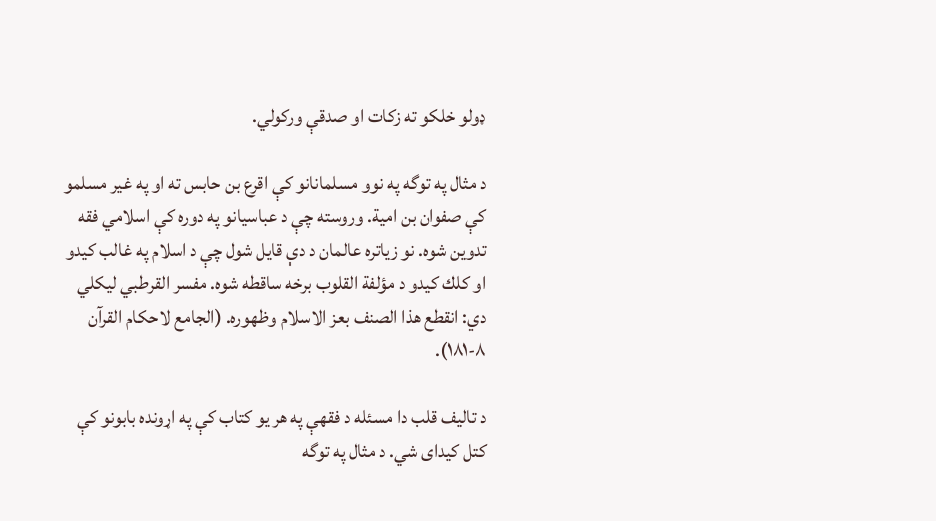ډولو خلکو ته زکات او صدقې ورکولي.

د مثال په توگه په نوو مسلمانانو کې اقرع بن حابس ته او په غير مسلمو کې صفوان بن امية. وروسته چې د عباسيانو په دوره کې اسلامي فقه تدوين شوه. نو زياتره عالمان د دې قايل شول چې د اسلام په غالب کيدو او کلك کيدو د مؤلفة القلوب برخه ساقطه شوه. مفسر القرطبي ليکلي دي: انقطع هذا الصنف بعز الاسلام وظهوره. (الجامع لاحکام القرآن ٨-١٨١).

د تاليف قلب دا مسئله د فقهې په هر يو کتاب کې په اړونده بابونو کې کتل کيداى شي. د مثال په توگه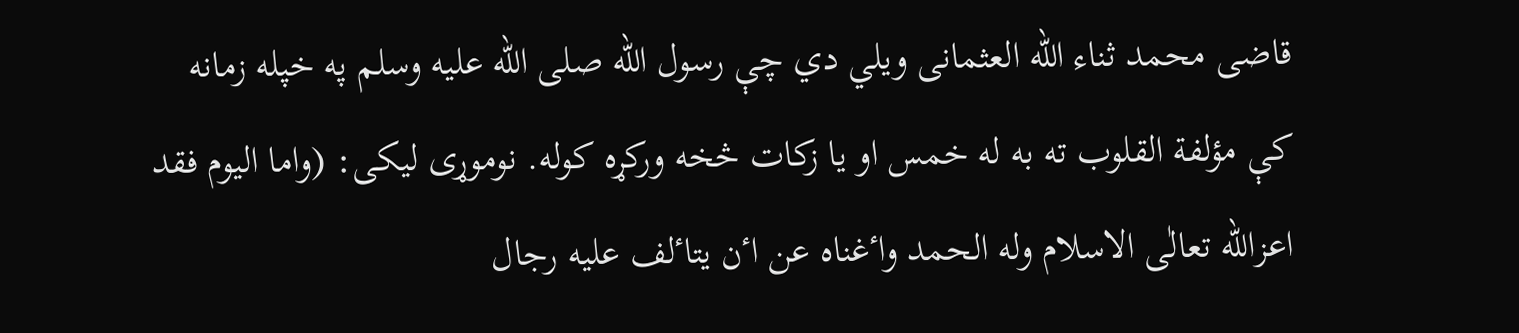قاضى محمد ثناء الله العثمانى ويلي دي چې رسول الله صلى الله عليه وسلم په خپله زمانه کې مؤلفة القلوب ته به له خمس او يا زکات څخه ورکړه کوله. نوموړى ليکى: (واما اليوم فقد اعزالله تعالٰى الاسلام وله الحمد واٴغناه عن اٴن يتاٴلف عليه رجال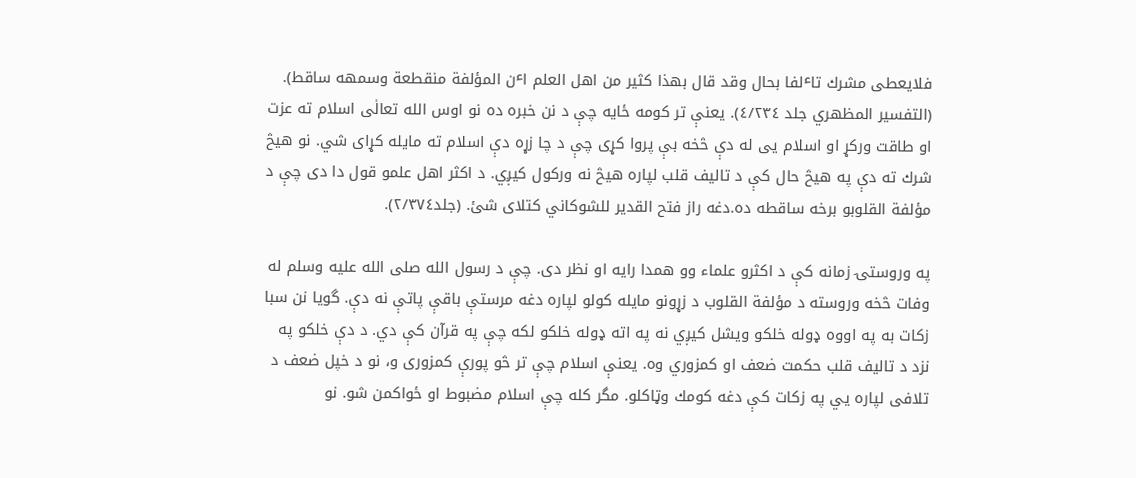فلايعطى مشرك تاٴلفا بحال وقد قال بهذا کثير من اهل العلم اٴن المؤلفة منقطعة وسمهه ساقط). (التفسير المظهري جلد ٤/٢٣٤). يعنې تر کومه ځايه چې د نن خبره ده نو اوس الله تعالٰى اسلام ته عزت او طاقت ورکړ او اسلام يى له دې څخه بې پروا کړى چې د چا زړه دې اسلام ته مايله کړاى شي. نو هيڅ شرك ته دې په هيڅ حال کې د تاليف قلب لپاره هيڅ نه ورکول کيږي. د اکثر اهل علمو قول دا دى چې د مؤلفة القلوبو برخه ساقطه ده.دغه راز فتح القدير للشوکاني کتلاى شئ. (جلد٢/٣٧٤).

په وروستۍ زمانه کې د اکثرو علماء وو همدا رايه او نظر دى. چې د رسول الله صلى الله عليه وسلم له وفات څخه وروسته د مؤلفة القلوب د زړونو مايله کولو لپاره دغه مرستې باقې پاتې نه دې. گويا نن سبا زکات به په اووه ډوله خلکو ويشل کيږي نه په اته ډوله خلکو لکه چې په قرآن کې دي. د دې خلکو په نزد د تاليف قلب حکمت ضعف او کمزوري وه. يعنې اسلام چې تر څو پورې کمزورى و، نو د خپل ضعف د تلافى لپاره يي په زکات کې دغه کومك وټاکلو. مگر کله چې اسلام مضبوط او ځواکمن شو. نو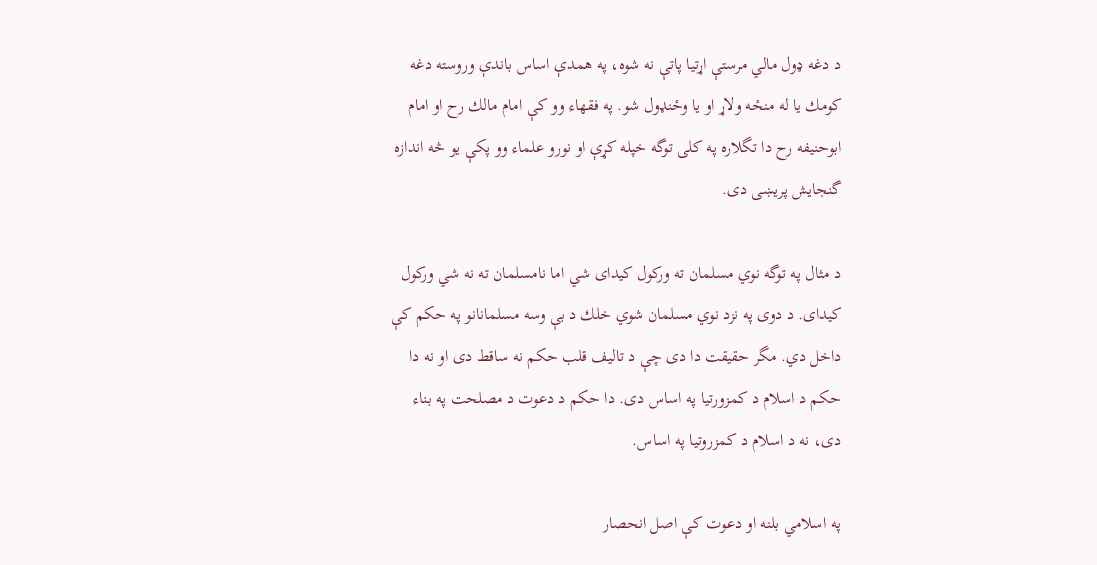د دغه ډول مالي مرستې اړتيا پاتې نه شوه، په همدې اساس باندې وروسته دغه کومك يا له منځه ولاړ او يا وځنډول شو. په فقهاء وو کې امام مالك رح او امام ابوحنيفه رح دا تگلاره په کلى توگه خپله کړې او نورو علماء وو پکې يو څه اندازه گنجايش پريښى دى.

د مثال په توگه نوي مسلمان ته ورکول کيداى شي اما نامسلمان ته نه شي ورکول کيداى. د دوى په نزد نوي مسلمان شوي خلك د بې وسه مسلمانانو په حکم کې داخل دي. مگر حقيقت دا دى چې د تاليف قلب حکم نه ساقط دى او نه دا حکم د اسلام د کمزورتيا په اساس دى. دا حکم د دعوت د مصلحت په بناء دى، نه د اسلام د کمزروتيا په اساس.

په اسلامي بلنه او دعوت کې اصل انحصار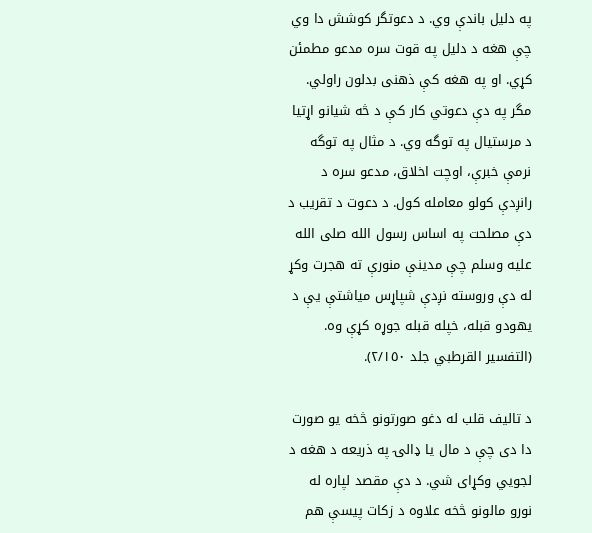په دليل باندې وي. د دعوتگر کوشش دا وي چې هغه د دليل په قوت سره مدعو مطمئن کړي. او په هغه کې ذهنى بدلون راولي. مگر په دې دعوتي کار کې د څه شيانو اړتيا د مرستيال په توگه وي. د مثال په توگه نرمې خبرې، اوچت اخلاق، مدعو سره د رانږدې کولو معامله کول. د دعوت د تقريب د دې مصلحت په اساس رسول الله صلى الله عليه وسلم چې مدينې منورې ته هجرت وکړ له دې وروسته نږدې شپاړس مياشتې يې د يهودو قبله، خپله قبله جوړه کړې وه. (التفسير القرطبي جلد ٢/١٥٠).

د تاليف قلب له دغو صورتونو څخه يو صورت دا دى چې د مال يا ډالۍ په ذريعه د هغه د لجويي وکړاى شي. د دې مقصد لپاره له نورو مالونو څخه علاوه د زکات پيسې هم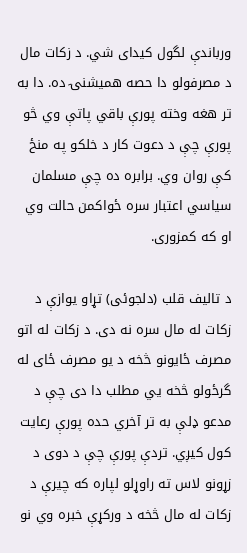ورباندې لگول کيداى شي. د زکات مال د مصرفولو دا حصه هميشنۍ ده. دا به تر هغه وخته پورې باقي پاتې وي څو پورې چې د دعوت کار د خلکو په منځ کې روان وي. برابره ده چې مسلمان سياسي اعتبار سره ځواکمن حالت وي او که کمزورى.

د تاليف قلب (دلجوئى) تړاو يوازې د زکات له مال سره نه دى. د زکات له اتو مصرف ځايونو څخه د يو مصرف ځاى له گرځولو څخه يي مطلب دا دى چې د مدعو ډلې به تر آخري حده پورې رعايت کول کيږي. تردې پورې چې د دوى د زړونو لاس ته راوړلو لپاره که چيرې د زکات له مال څخه د ورکړې خبره وي نو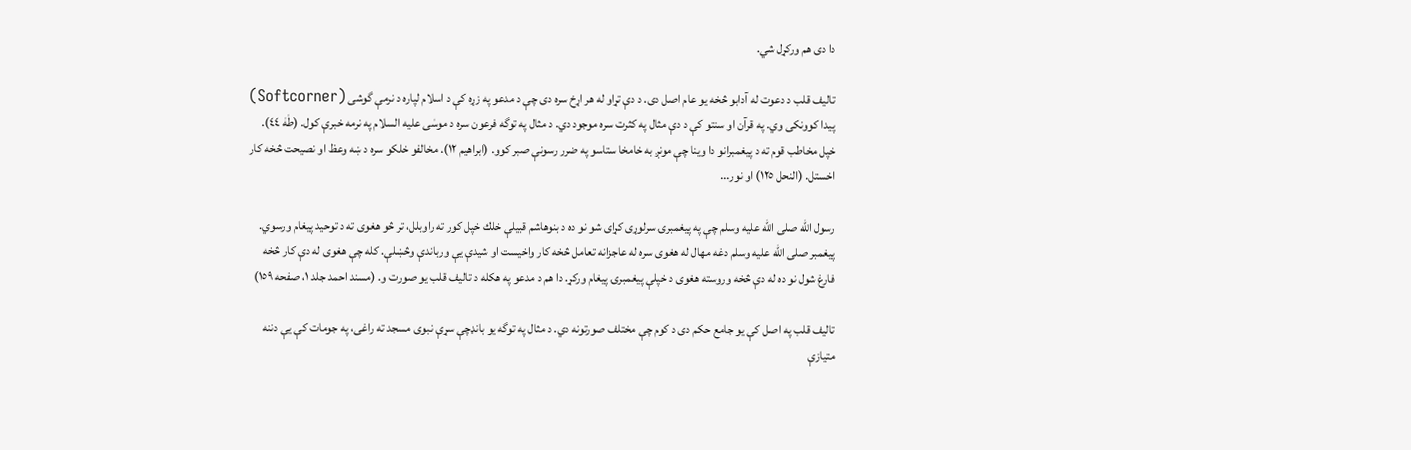دا دى هم ورکړل شي.

تاليف قلب د دعوت له آدابو څخه يو عام اصل دى. د دې تړاو له هر اړخ سره دى چې د مدعو په زړه کې د اسلام لپاره د نرمې گوشى (Softcorner) پيدا کوونکى وي. په قرآن او سنتو کې د دې مثال په کثرت سره موجود دي. د مثال په توگه فرعون سره د موسٰى عليه السلام په نرمه خبرې کول. (طٰهٰ ٤٤). خپل مخاطب قوم ته د پيغمبرانو دا وينا چې مونږ به خامخا ستاسو په ضرر رسونې صبر کوو. (ابراهيم ١٢). مخالفو خلکو سره د ښه وعظ او نصيحت څخه کار اخستل. (النحل ١٢٥) او نور...

رسول الله صلى الله عليه وسلم چې په پيغمبرۍ سرلوړى کړاى شو نو ده د بنوهاشم قبيلې خلك خپل کور ته راوبلل، تر څو هغوى ته د توحيد پيغام ورسوي. پيغمبر صلى الله عليه وسلم دغه مهال له هغوى سره له عاجزانه تعامل څخه کار واخيست او شيدې يې ورباندې وڅښلې. کله چې هغوى له دې کار څخه فارغ شول نو ده له دې څخه وروسته هغوى د خپلې پيغمبرۍ پيغام ورکړ. دا هم د مدعو په هکله د تاليف قلب يو صورت و. (مسند احمد جلد ١، صفحه ١٥٩)

تاليف قلب په اصل کې يو جامع حکم دى د کوم چې مختلف صورتونه دي. د مثال په توگه يو بانډچې سړې نبوى مسجد ته راغى، په جومات کې يې دننه متيازې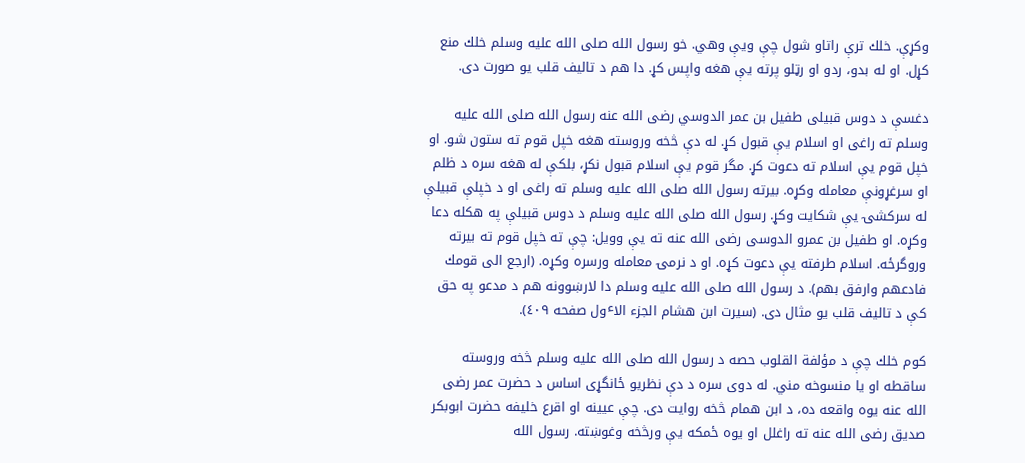وکړې. خلك ترې راتاو شول چې ويې وهي. خو رسول الله صلى الله عليه وسلم خلك منع کړل. او له بدو، ردو او رټلو پرته يې هغه واپس کړ. دا هم د تاليف قلب يو صورت دى.

دغسې د دوس قبيلى طفيل بن عمر الدوسي رضى الله عنه رسول الله صلى الله عليه وسلم ته راغى او اسلام يې قبول کړ. له دې څخه وروسته هغه خپل قوم ته ستون شو. او خپل قوم يې اسلام ته دعوت کړ. مگر قوم يې اسلام قبول نکړ، بلکې له هغه سره د ظلم او سرغړونې معامله وکړه. بيرته رسول الله صلى الله عليه وسلم ته راغى او د خپلې قبيلې له سرکشۍ يې شکايت وکړ. رسول الله صلى الله عليه وسلم د دوس قبيلې په هکله دعا وکړه. او طفيل بن عمرو الدوسى رضى الله عنه ته يې وويل: چې ته خپل قوم ته بيرته وروگرځه. اسلام طرفته يې دعوت کړه. او د نرمۍ معامله ورسره وکړه. (ارجع الى قومك فادعهم وارفق بهم). د رسول الله صلى الله عليه وسلم دا لارښوونه هم د مدعو په حق کې د تاليف قلب يو مثال دى. (سيرت ابن هشام الجزء الاٴول صفحه ٤٠٩).

کوم خلك چې د مؤلفة القلوب حصه د رسول الله صلى الله عليه وسلم څخه وروسته ساقطه او يا منسوخه مني. له دوى سره د دې نظريو ځانگړى اساس د حضرت عمر رضى الله عنه يوه واقعه ده، د ابن همام څخه روايت دى. چې عيينه او اقرع خليفه حضرت ابوبکر صديق رضى الله عنه ته راغلل او يوه ځمکه يې ورڅخه وغوښته. رسول الله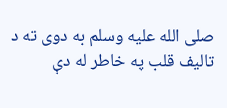صلى الله عليه وسلم به دوى ته د تاليف قلب په خاطر له دې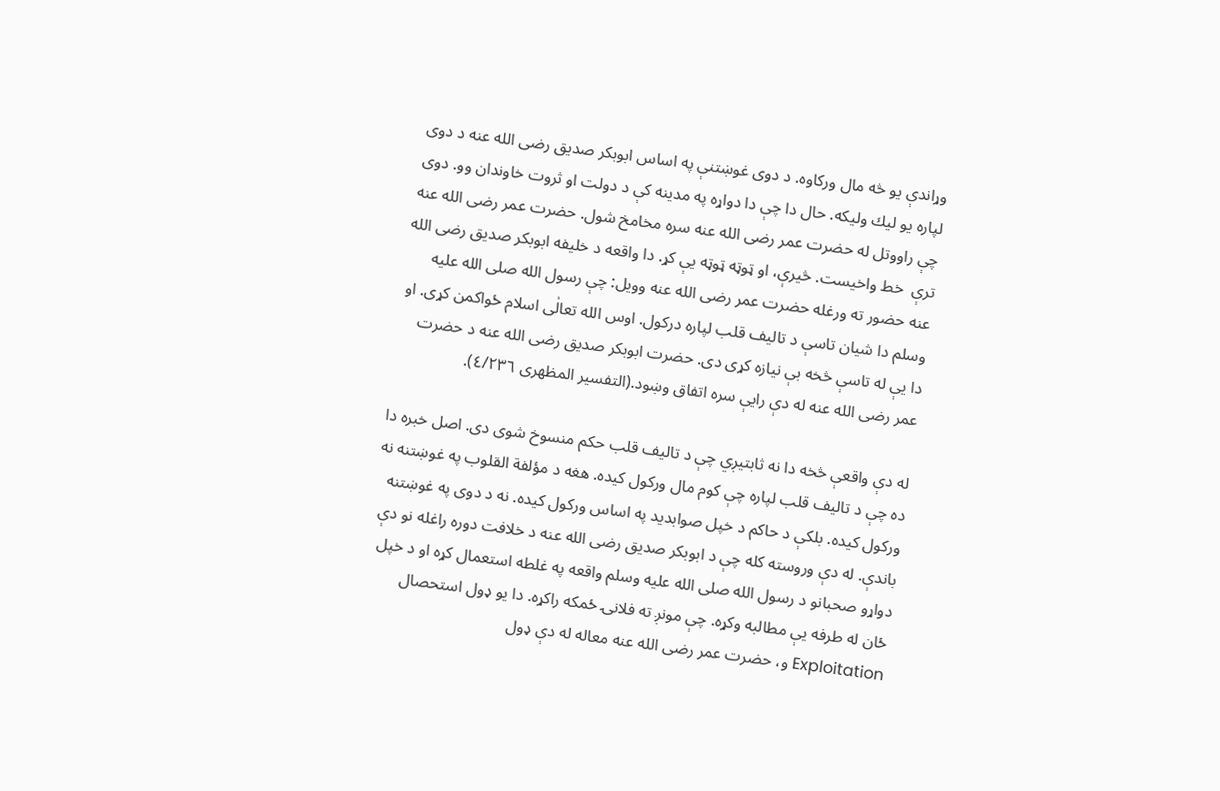وړاندې يو څه مال ورکاوه. د دوى غوښتنې په اساس ابوبکر صديق رضى الله عنه د دوى لپاره يو ليك وليکه. حال دا چې دا دواړه په مدينه کې د دولت او ثروت خاوندان وو. دوى چې راووتل له حضرت عمر رضى الله عنه سره مخامخ شول. حضرت عمر رضى الله عنه ترې  خط واخيست. څيرې، او ټوټه ټوټه يې کړ. دا واقعه د خليفه ابوبکر صديق رضى الله عنه حضور ته ورغله حضرت عمر رضى الله عنه وويل: چې رسول الله صلى الله عليه وسلم دا شيان تاسې د تاليف قلب لپاره درکول. اوس الله تعالٰى اسلام ځواکمن کړى. او دا يې له تاسې څخه بې نيازه کړى دى. حضرت ابوبکر صديق رضى الله عنه د حضرت عمر رضى الله عنه له دې رايې سره اتفاق وښود.(التفسير المظهرى ٤/٢٣٦).

له دې واقعې څخه دا نه ثابتيږي چې د تاليف قلب حکم منسوخ شوى دى. اصل خبره دا ده چې د تاليف قلب لپاره چې کوم مال ورکول کيده. هغه د مؤلفة القلوب په غوښتنه نه ورکول کيده. بلکې د حاکم د خپل صوابديد په اساس ورکول کيده. نه د دوى په غوښتنه باندې. له دې وروسته کله چې د ابوبکر صديق رضى الله عنه د خلافت دوره راغله نو دې دواړو صحبانو د رسول الله صلى الله عليه وسلم واقعه په غلطه استعمال کړه او د خپل ځان له طرفه يې مطالبه وکړه. چې مونږ ته فلانۍ ځمکه راکړه. دا يو ډول استحصال Exploitation و، حضرت عمر رضى الله عنه معاله له دې ډول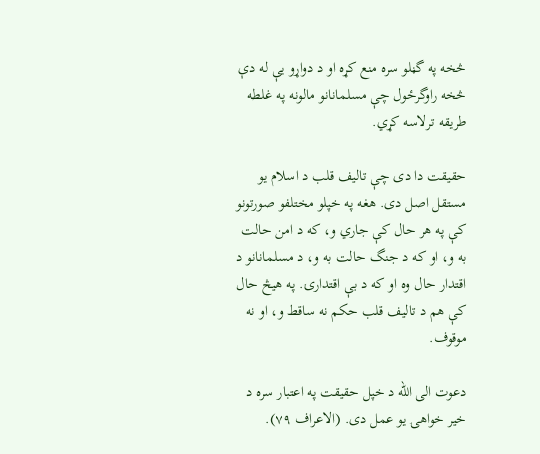څخه په گڼلو سره منع کړه او د دواړو يې له دې څخه راوگرځول چې مسلمانانو مالونه په غلطه طريقه ترلاسه کړي.

حقيقت دا دى چې تاليف قلب د اسلام يو مستقل اصل دى. هغه په خپلو مختلفو صورتونو کې په هر حال کې جاري و، که د امن حالت به و، او که د جنگ حالت به و، د مسلمانانو د اقتدار حال وه او که د بې اقتدارۍ. په هيڅ حال کې هم د تاليف قلب حکم نه ساقط و، او نه موقوف.

دعوت الى الله د خپل حقيقت په اعتبار سره د خير خواهۍ يو عمل دى. (الاعراف ٧٩).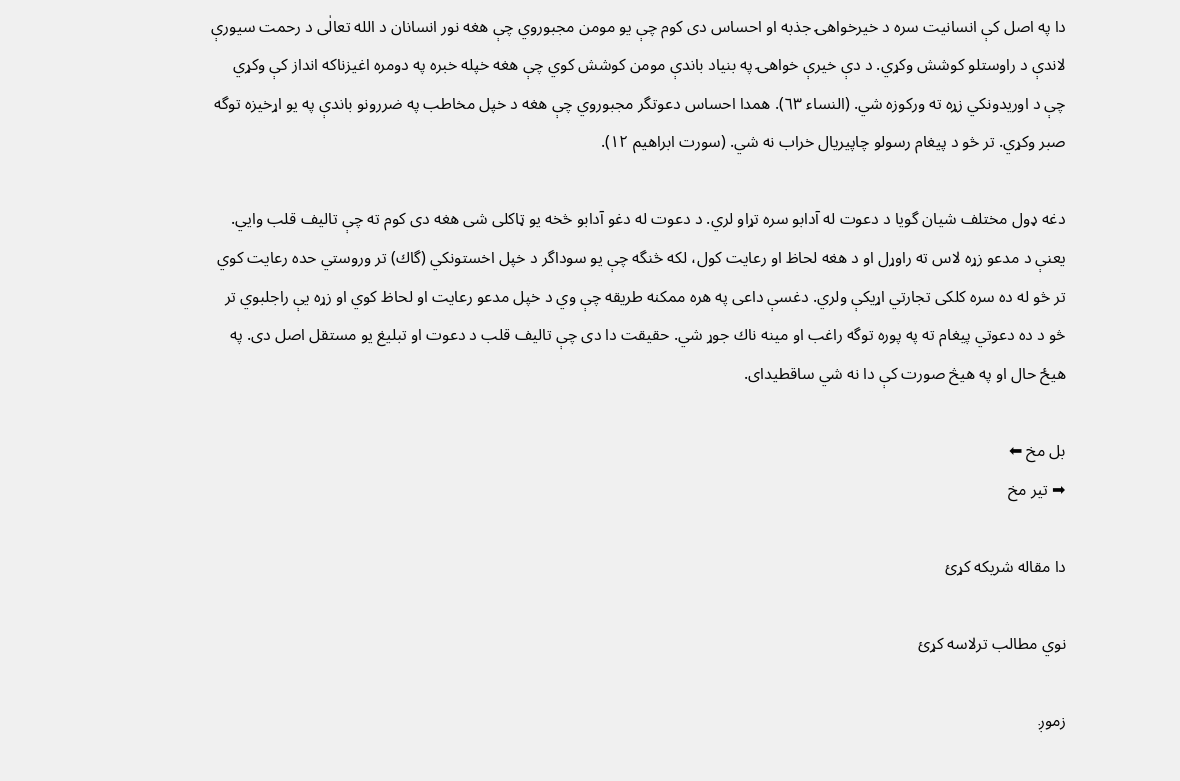دا په اصل کې انسانيت سره د خيرخواهۍ جذبه او احساس دى کوم چې يو مومن مجبوروي چې هغه نور انسانان د الله تعالٰى د رحمت سيورې لاندې د راوستلو کوشش وکړي. د دې خيرې خواهۍ په بنياد باندې مومن کوشش کوي چې هغه خپله خبره په دومره اغيزناکه انداز کې وکړي چې د اوريدونکي زړه ته ورکوزه شي. (النساء ٦٣). همدا احساس دعوتگر مجبوروي چې هغه د خپل مخاطب په ضررونو باندې په يو اړخيزه توگه صبر وکړي. تر څو د پيغام رسولو چاپيريال خراب نه شي. (سورت ابراهيم ١٢).

دغه ډول مختلف شيان گويا د دعوت له آدابو سره تړاو لري. د دعوت له دغو آدابو څخه يو ټاکلى شى هغه دى کوم ته چې تاليف قلب وايي. يعنې د مدعو زړه لاس ته راوړل او د هغه لحاظ او رعايت کول، لکه څنگه چې يو سوداگر د خپل اخستونکي (گاك) تر وروستي حده رعايت کوي تر څو له ده سره کلکى تجارتي اړيکې ولري. دغسې داعى په هره ممکنه طريقه چې وي د خپل مدعو رعايت او لحاظ کوي او زړه يې راجلبوي تر څو د ده دعوتي پيغام ته په پوره توگه راغب او مينه ناك جوړ شي. حقيقت دا دى چې تاليف قلب د دعوت او تبليغ يو مستقل اصل دى. په هيځ حال او په هيڅ صورت کې دا نه شي ساقطيداى.

بل مخ ⬅
➡ تیر مخ

دا مقاله شریکه کړئ

نوي مطالب ترلاسه کړئ

زموږ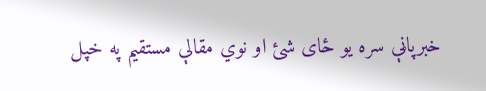خبرپاڼې سره یو ځای شئ او نوي مقالې مستقیم په خپل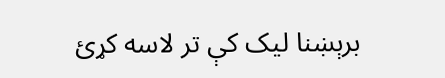برېښنا لیک کې تر لاسه کړئ